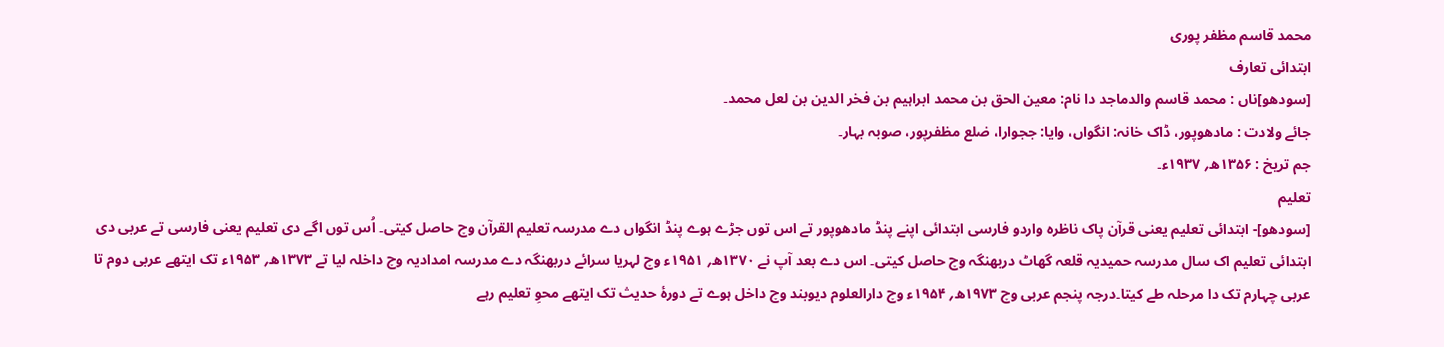محمد قاسم مظفر پوری
ابتدائی تعارف
[سودھو]ناں : محمد قاسم والدماجد دا نام: معین الحق بن محمد ابراہیم بن فخر الدین بن لعل محمد۔
جائے ولادت : مادھوپور، ڈاک خانہ: انگواں، وایا: ججوارا، ضلع مظفرپور، صوبہ بہار۔
جم تریخ : ۱۳۵۶ھ؍ ۱۹۳۷ء۔
تعلیم
[سودھو]- ابتدائی تعلیم یعنی قرآن پاک ناظرہ واردو فارسی ابتدائی اپنے پنڈ مادھوپور تے اس توں جڑے ہوے پنڈ انگواں دے مدرسہ تعلیم القرآن وچ حاصل کيتی۔ اُس توں اگے دی تعلیم یعنی فارسی تے عربی دی ابتدائی تعلیم اک سال مدرسہ حمیدیہ قلعہ گھاٹ دربھنگہ وچ حاصل کيتی۔ اس دے بعد آپ نے ۱۳۷۰ھ؍ ۱۹۵۱ء وچ لہریا سرائے دربھنگہ دے مدرسہ امدادیہ وچ داخلہ لیا تے ۱۳۷۳ھ؍ ۱۹۵۳ء تک ایتھے عربی دوم تا عربی چہارم تک دا مرحلہ طے کيتا۔درجہ پنجم عربی وچ ۱۹۷۳ھ؍ ۱۹۵۴ء وچ دارالعلوم دیوبند وچ داخل ہوے تے دورۂ حدیث تک ایتھے محوِ تعلیم رہے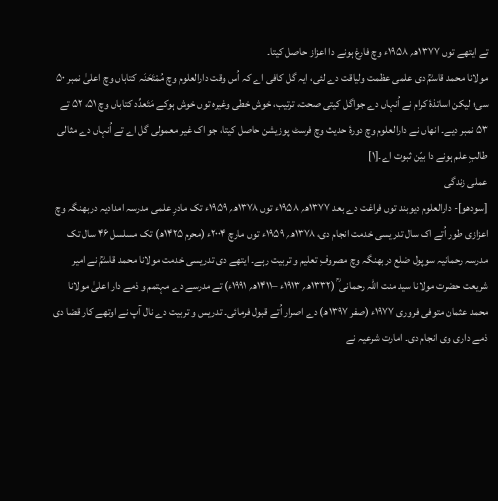تے ایتھے توں ۱۳۷۷ھ؍ ۱۹۵۸ء وچ فارغ ہونے دا اعزاز حاصل کيتا۔
مولانا محمد قاسمؒ دی علمی عظمت ولیاقت دے لئی، ایہ گل کافی اے کہ اُس وقت دارالعلوم وچ مُمْتَحَنَہ کتاباں وچ اعلیٰ نمبر ۵۰ سی؛ لیکن اساتذۂ کرام نے اُنہاں دے جواگل کيتی صحت، ترتیب، خوش خطی وغیرہ توں خوش ہوکے مَتَعدِّد کتاباں وچ ۵۱، ۵۲ تے ۵۳ نمبر دیے۔ انھاں نے دارالعلوم وچ دورۂ حدیث وچ فرسٹ پوزیشن حاصل کيتا، جو اک غیر معمولی گل اے تے اُنہاں دے مثالی طالبِ علم ہونے دا بیّن ثبوت اے۔[۱]
عملی زندگی
[سودھو]- دارالعلوم دیوبند توں فراغت دے بعد ۱۳۷۷ھ؍ ۱۹۵۸ء توں ۱۳۷۸ھ؍ ۱۹۵۹ء تک مادرِ علمی مدرسہ امدادیہ دربھنگہ وچ اعزازی طور اُتے اک سال تدریسی خدمت انجام دی، ۱۳۷۸ھ؍ ۱۹۵۹ء توں مارچ ۲۰۰۴ء (محرم ۱۴۲۵ھ) تک مسلسل ۴۶ سال تک مدرسہ رحمانیہ سوپول ضلع دربھنگہ وچ مصروفِ تعلیم و تربیت رہے۔ ایتھے دی تدریسی خدمت مولانا محمد قاسمؒ نے امیر شریعت حضرت مولانا سید منت اللہ رحمانی ؒ (۱۳۳۲ھ؍ ۱۹۱۳ء –۱۴۱۱ھ؍ ۱۹۹۱ء) تے مدرسے دے مہتمم و ذمے دار اعلیٰ مولانا محمد عثمان متوفی فروری ۱۹۷۷ء (صفر ۱۳۹۷ھ) دے اصرار اُتے قبول فرمائی۔ تدریس و تربیت دے نال آپ نے اوتھے کار قضا دی ذمے داری وی انجام دی۔ امارت شرعیہ نے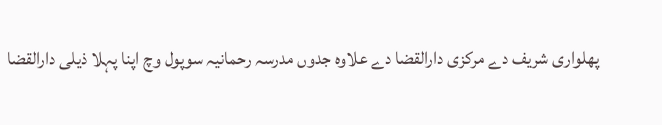پھلواری شریف دے مرکزی دارالقضا دے علاوہ جدوں مدرسہ رحمانیہ سوپول وچ اپنا پہلا ذیلی دارالقضا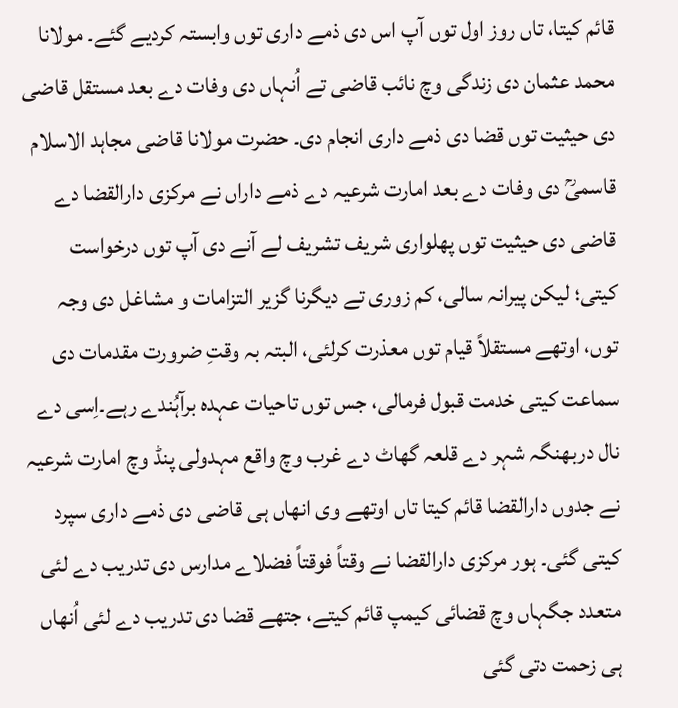قائم کيتا، تاں روز اول توں آپ اس دی ذمے داری توں وابستہ کردیے گئے۔ مولانا محمد عثمان دی زندگی وچ نائب قاضی تے اُنہاں دی وفات دے بعد مستقل قاضی دی حیثیت توں قضا دی ذمے داری انجام دی۔ حضرت مولانا قاضی مجاہد الاسلام قاسمیؒ دی وفات دے بعد امارت شرعیہ دے ذمے داراں نے مرکزی دارالقضا دے قاضی دی حیثیت توں پھلواری شریف تشریف لے آنے دی آپ توں درخواست کيتی؛ لیکن پیرانہ سالی، کم زوری تے دیگرنا گزیر التزامات و مشاغل دی وجہ توں، اوتھے مستقلاً قیام توں معذرت کرلئی، البتہ بہ وقتِ ضرورت مقدمات دی سماعت کيتی خدمت قبول فرمالی، جس توں تاحیات عہدہ برآہُندے رہے۔اِسی دے نال دربھنگہ شہر دے قلعہ گھاٹ دے غرب وچ واقع مہدولی پنڈ وچ امارت شرعیہ نے جدوں دارالقضا قائم کيتا تاں اوتھے وی انھاں ہی قاضی دی ذمے داری سپرد کيتی گئی۔ ہور مرکزی دارالقضا نے وقتاً فوقتاً فضلاے مدارس دی تدریب دے لئی متعدد جگہاں وچ قضائی کیمپ قائم کیتے، جتھے قضا دی تدریب دے لئی اُنھاں ہی زحمت دتی گئی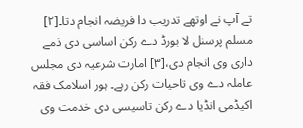تے آپ نے اوتھے تدریب دا فریضہ انجام دتا۔[۲]
مسلم پرسنل لا بورڈ دے رکن اساسی دی ذمے داری وی انجام دی،[۳] امارت شرعیہ دی مجلس عاملہ دے وی تاحیات رکن رہے۔ ہور اسلامک فقہ اکیڈمی انڈیا دے رکن تاسیسی دی خدمت وی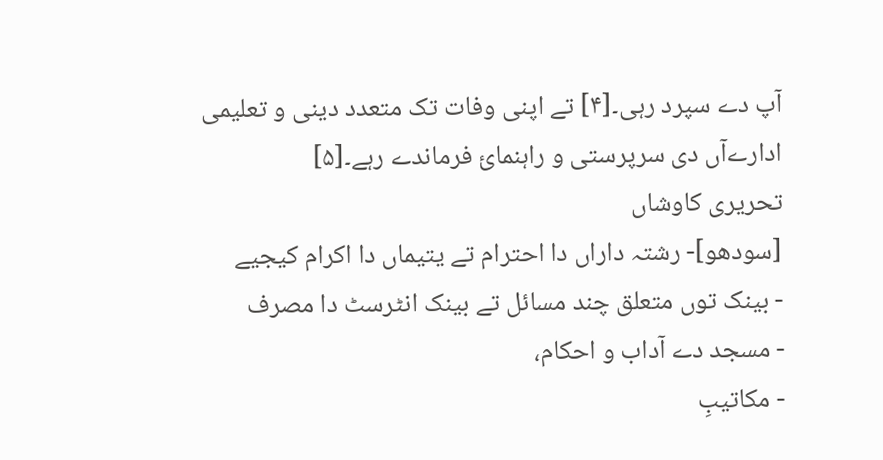آپ دے سپرد رہی۔[۴] تے اپنی وفات تک متعدد دینی و تعلیمی ادارےآں دی سرپرستی و راہنمائ فرماندے رہے۔[۵]
تحریری کاوشاں
[سودھو]- رشتہ داراں دا احترام تے یتیماں دا اکرام کیجیے
- بینک توں متعلق چند مسائل تے بینک انٹرسٹ دا مصرف
- مسجد دے آداب و احکام،
- مکاتیبِ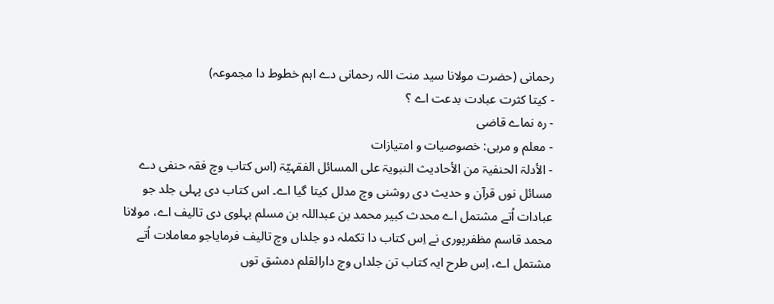رحمانی (حضرت مولانا سید منت اللہ رحمانی دے اہم خطوط دا مجموعہ)
- کيتا کثرت عبادت بدعت اے ؟
- رہ نماے قاضی
- معلم و مربی: خصوصیات و امتیازات
- الأدلۃ الحنفیۃ من الأحادیث النبویۃ علی المسائل الفقہیّۃ (اس کتاب وچ فقہ حنفی دے مسائل نوں قرآن و حدیث دی روشنی وچ مدلل کيتا گیا اے۔ اس کتاب دی پہلی جلد جو عبادات اُتے مشتمل اے محدث کبیر محمد بن عبداللہ بن مسلم بہلوی دی تالیف اے، مولانا محمد قاسم مظفرپوری نے اِس کتاب دا تکملہ دو جلداں وچ تالیف فرمایاجو معاملات اُتے مشتمل اے، اِس طرح ایہ کتاب تن جلداں وچ دارالقلم دمشق توں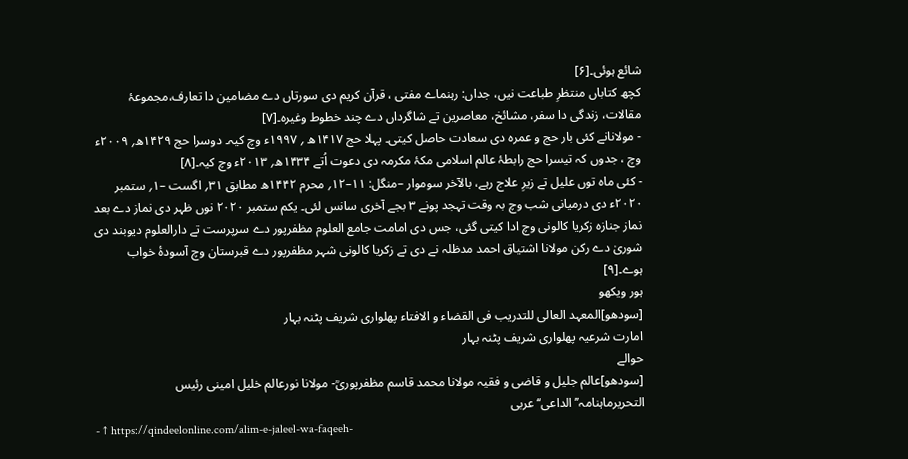شائع ہوئی۔[۶]
کچھ کتاباں منتظرِ طباعت نيں، جداں: رہنماے مفتی ، قرآن کریم دی سورتاں دے مضامین دا تعارف،مجموعۂ مقالات، زندگی دا سفر، مشائخ، معاصرین تے شاگرداں دے چند خطوط وغیرہ۔[۷]
- مولانانے کئی بار حج و عمرہ دی سعادت حاصل کيتی۔ پہلا حج ۱۴۱۷ھ ؍ ۱۹۹۷ء وچ کیہ۔ دوسرا حج ۱۴۲۹ھ؍ ۲۰۰۹ء وچ ، جدوں کہ تیسرا حج رابطۂ عالم اسلامی مکۂ مکرمہ دی دعوت اُتے ۱۴۳۴ھ؍ ۲۰۱۳ء وچ کیہ۔[۸]
- کئی ماہ توں علیل تے زیرِ علاج رہے، بالآخر سوموار –منگل: ۱۱–۱۲؍ محرم ۱۴۴۲ھ مطابق ۳۱؍ اگست –۱؍ ستمبر ۲۰۲۰ء دی درمیانی شب وچ بہ وقت تہجد پونے ۳ بجے آخری سانس لئی۔ یکم ستمبر ۲۰۲۰ نوں ظہر دی نماز دے بعد نماز جنازہ زکریا کالونی وچ ادا کيتی گئی، جس دی امامت جامع العلوم مظفرپور دے سرپرست تے دارالعلوم دیوبند دی شوریٰ دے رکن مولانا اشتیاق احمد مدظلہ نے دی تے زکریا کالونی شہر مظفرپور دے قبرستان وچ آسودۂ خواب ہوے۔[۹]
ہور ویکھو
[سودھو]المعہد العالی للتدریب فی القضاء و الافتاء پھلواری شریف پٹنہ بہار
امارت شرعیہ پھلواری شریف پٹنہ بہار
حوالے
[سودھو]عالم جلیل و قاضی و فقیہ مولانا محمد قاسم مظفرپوریؒ- مولانا نورعالم خلیل امینی رئیس التحریرماہنامہ’’الداعی‘‘ عربی
- ↑ https://qindeelonline.com/alim-e-jaleel-wa-faqeeh-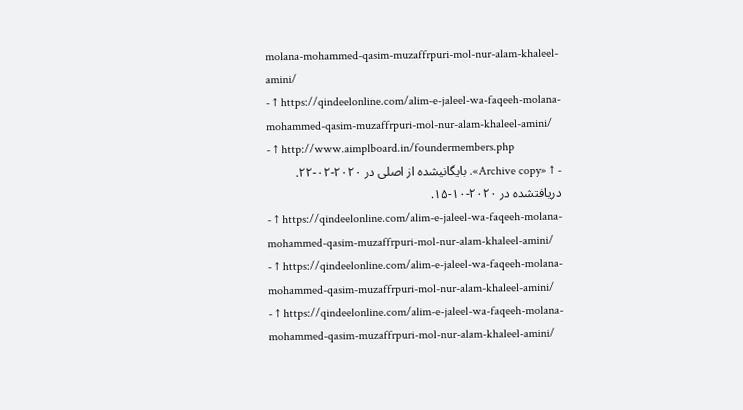molana-mohammed-qasim-muzaffrpuri-mol-nur-alam-khaleel-amini/
- ↑ https://qindeelonline.com/alim-e-jaleel-wa-faqeeh-molana-mohammed-qasim-muzaffrpuri-mol-nur-alam-khaleel-amini/
- ↑ http://www.aimplboard.in/foundermembers.php
- ↑ «Archive copy». بایگانیشده از اصلی در ۲۰۲۰-۰۲-۲۲. دریافتشده در ۲۰۲۰-۱۰-۱۵.
- ↑ https://qindeelonline.com/alim-e-jaleel-wa-faqeeh-molana-mohammed-qasim-muzaffrpuri-mol-nur-alam-khaleel-amini/
- ↑ https://qindeelonline.com/alim-e-jaleel-wa-faqeeh-molana-mohammed-qasim-muzaffrpuri-mol-nur-alam-khaleel-amini/
- ↑ https://qindeelonline.com/alim-e-jaleel-wa-faqeeh-molana-mohammed-qasim-muzaffrpuri-mol-nur-alam-khaleel-amini/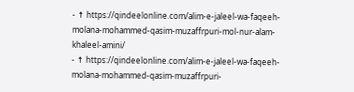- ↑ https://qindeelonline.com/alim-e-jaleel-wa-faqeeh-molana-mohammed-qasim-muzaffrpuri-mol-nur-alam-khaleel-amini/
- ↑ https://qindeelonline.com/alim-e-jaleel-wa-faqeeh-molana-mohammed-qasim-muzaffrpuri-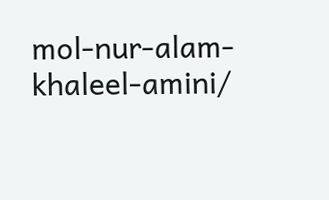mol-nur-alam-khaleel-amini/